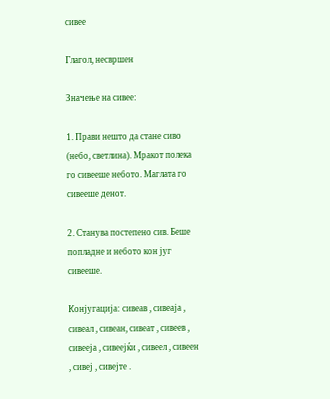сивее

Глагол, несвршен

Значење на сивее:

1. Прави нешто да стане сиво (небо, светлина). Мракот полека го сивееше небото. Маглата го сивееше денот.

2. Станува постепено сив. Беше попладне и небото кон југ сивееше.

Конјугација: сивеав , сивеаја , сивеал , сивеан, сивеат , сивеев , сивееја , сивеејќи , сивеел , сивеен , сивеј , сивејте .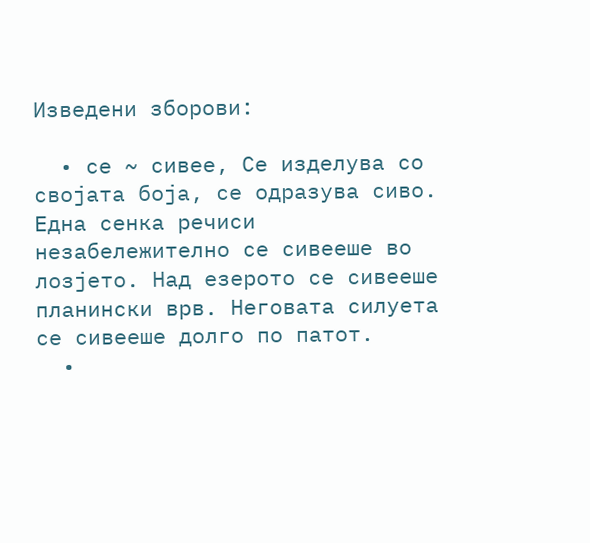Изведени зборови:

  • се ~ сивее, Се изделува со својата боја, се одразува сиво. Една сенка речиси незабележително се сивееше во лозјето. Над езерото се сивееше планински врв. Неговата силуета се сивееше долго по патот.
  •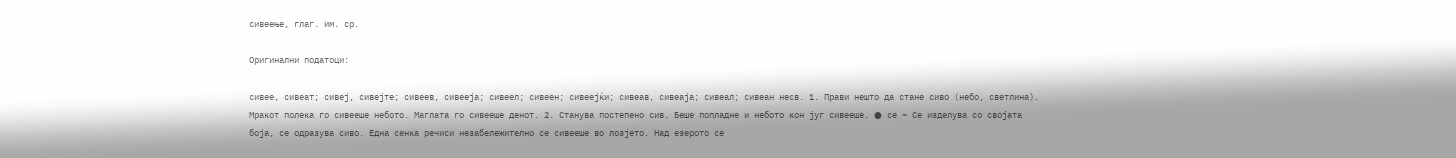сивеење, глаг. им. ср.

Оригинални податоци:

сивее, сивеат; сивеј, сивејте; сивеев, сивееја; сивеел; сивеен; сивеејќи; сивеав, сивеаја; сивеал; сивеан несв. 1. Прави нешто да стане сиво (небо, светлина). Мракот полека го сивееше небото. Маглата го сивееше денот. 2. Станува постепено сив. Беше попладне и небото кон југ сивееше. ● се ~ Се изделува со својата боја, се одразува сиво. Една сенка речиси незабележително се сивееше во лозјето. Над езерото се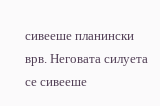сивееше планински врв. Неговата силуета се сивееше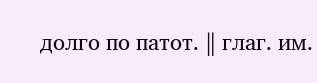долго по патот. ‖ глаг. им.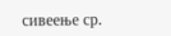сивеење ср.